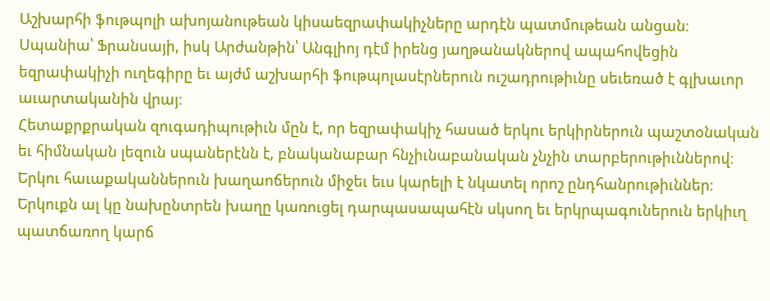Աշխարհի ֆութպոլի ախոյանութեան կիսաեզրափակիչները արդէն պատմութեան անցան։ Սպանիա՝ Ֆրանսայի, իսկ Արժանթին՝ Անգլիոյ դէմ իրենց յաղթանակներով ապահովեցին եզրափակիչի ուղեգիրը եւ այժմ աշխարհի ֆութպոլասէրներուն ուշադրութիւնը սեւեռած է գլխաւոր աւարտականին վրայ։
Հետաքրքրական զուգադիպութիւն մըն է, որ եզրափակիչ հասած երկու երկիրներուն պաշտօնական եւ հիմնական լեզուն սպաներէնն է, բնականաբար հնչիւնաբանական չնչին տարբերութիւններով։
Երկու հաւաքականներուն խաղաոճերուն միջեւ եւս կարելի է նկատել որոշ ընդհանրութիւններ։ Երկուքն ալ կը նախընտրեն խաղը կառուցել դարպասապահէն սկսող եւ երկրպագուներուն երկիւղ պատճառող կարճ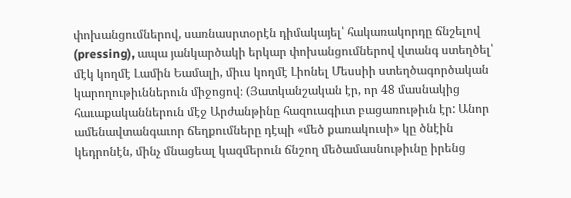փոխանցումներով, սառնասրտօրէն դիմակայել՝ հակառակորդը ճնշելով (pressing), ապա յանկարծակի երկար փոխանցումներով վտանգ ստեղծել՝ մէկ կողմէ Լամին Եամալի, միւս կողմէ Լիոնել Մեսսիի ստեղծագործական կարողութիւններուն միջոցով։ (Յատկանշական էր, որ 48 մասնակից հաւաքականներուն մէջ Արժանթինը հազուագիւտ բացառութիւն էր: Անոր ամենավտանգաւոր ճեղքումները դէպի «մեծ քառակուսի» կը ծնէին կեդրոնէն, մինչ մնացեալ կազմերուն ճնշող մեծամասնութիւնը իրենց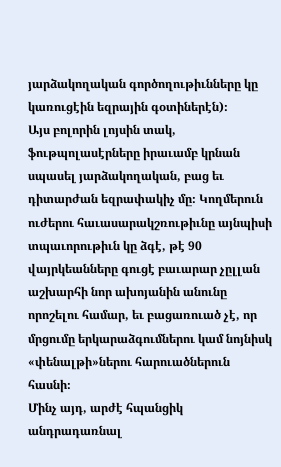յարձակողական գործողութիւնները կը կառուցէին եզրային գօտիներէն)։
Այս բոլորին լոյսին տակ, ֆութպոլասէրները իրաւամբ կրնան սպասել յարձակողական, բաց եւ դիտարժան եզրափակիչ մը։ Կողմերուն ուժերու հաւասարակշռութիւնը այնպիսի տպաւորութիւն կը ձգէ, թէ 90 վայրկեանները գուցէ բաւարար չըլլան աշխարհի նոր ախոյանին անունը որոշելու համար, եւ բացառուած չէ, որ մրցումը երկարաձգումներու կամ նոյնիսկ «փենալթի»ներու հարուածներուն հասնի։
Մինչ այդ, արժէ հպանցիկ անդրադառնալ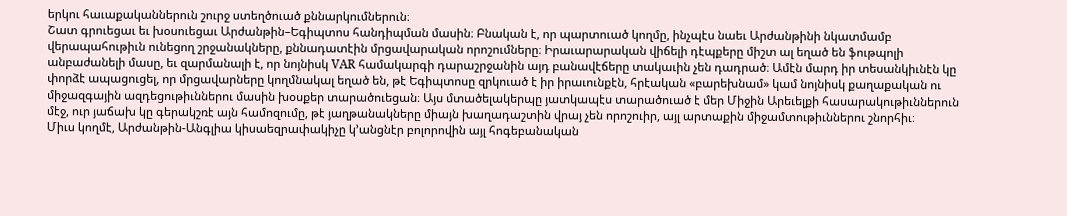երկու հաւաքականներուն շուրջ ստեղծուած քննարկումներուն։
Շատ գրուեցաւ եւ խօսուեցաւ Արժանթին–Եգիպտոս հանդիպման մասին։ Բնական է, որ պարտուած կողմը, ինչպէս նաեւ Արժանթինի նկատմամբ վերապահութիւն ունեցող շրջանակները, քննադատէին մրցավարական որոշումները։ Իրաւարարական վիճելի դէպքերը միշտ ալ եղած են ֆութպոլի անբաժանելի մասը, եւ զարմանալի է, որ նոյնիսկ VAR համակարգի դարաշրջանին այդ բանավէճերը տակաւին չեն դադրած։ Ամէն մարդ իր տեսանկիւնէն կը փորձէ ապացուցել, որ մրցավարները կողմնակալ եղած են, թէ Եգիպտոսը զրկուած է իր իրաւունքէն, հրէական «բարեխնամ» կամ նոյնիսկ քաղաքական ու միջազգային ազդեցութիւններու մասին խօսքեր տարածուեցան։ Այս մտածելակերպը յատկապէս տարածուած է մեր Միջին Արեւելքի հասարակութիւններուն մէջ, ուր յաճախ կը գերակշռէ այն համոզումը, թէ յաղթանակները միայն խաղադաշտին վրայ չեն որոշուիր, այլ արտաքին միջամտութիւններու շնորհիւ։
Միւս կողմէ, Արժանթին-Անգլիա կիսաեզրափակիչը կ’անցնէր բոլորովին այլ հոգեբանական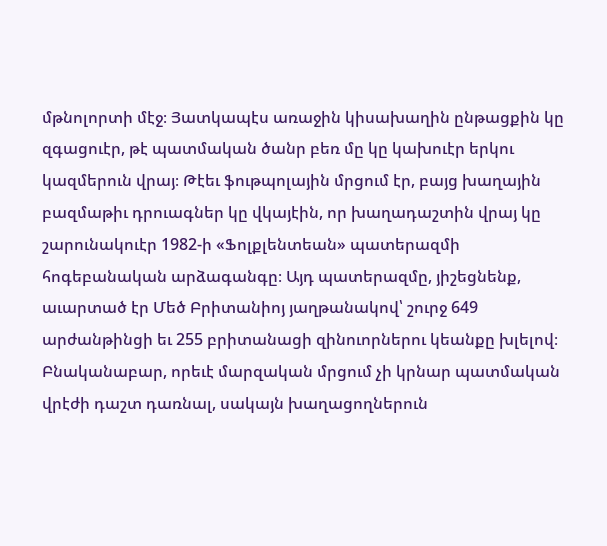մթնոլորտի մէջ։ Յատկապէս առաջին կիսախաղին ընթացքին կը զգացուէր, թէ պատմական ծանր բեռ մը կը կախուէր երկու կազմերուն վրայ։ Թէեւ ֆութպոլային մրցում էր, բայց խաղային բազմաթիւ դրուագներ կը վկայէին, որ խաղադաշտին վրայ կը շարունակուէր 1982-ի «Ֆոլքլենտեան» պատերազմի հոգեբանական արձագանգը։ Այդ պատերազմը, յիշեցնենք, աւարտած էր Մեծ Բրիտանիոյ յաղթանակով՝ շուրջ 649 արժանթինցի եւ 255 բրիտանացի զինուորներու կեանքը խլելով։ Բնականաբար, որեւէ մարզական մրցում չի կրնար պատմական վրէժի դաշտ դառնալ, սակայն խաղացողներուն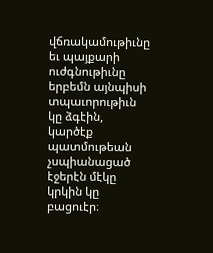վճռակամութիւնը եւ պայքարի ուժգնութիւնը երբեմն այնպիսի տպաւորութիւն կը ձգէին, կարծէք պատմութեան չսպիանացած էջերէն մէկը կրկին կը բացուէր։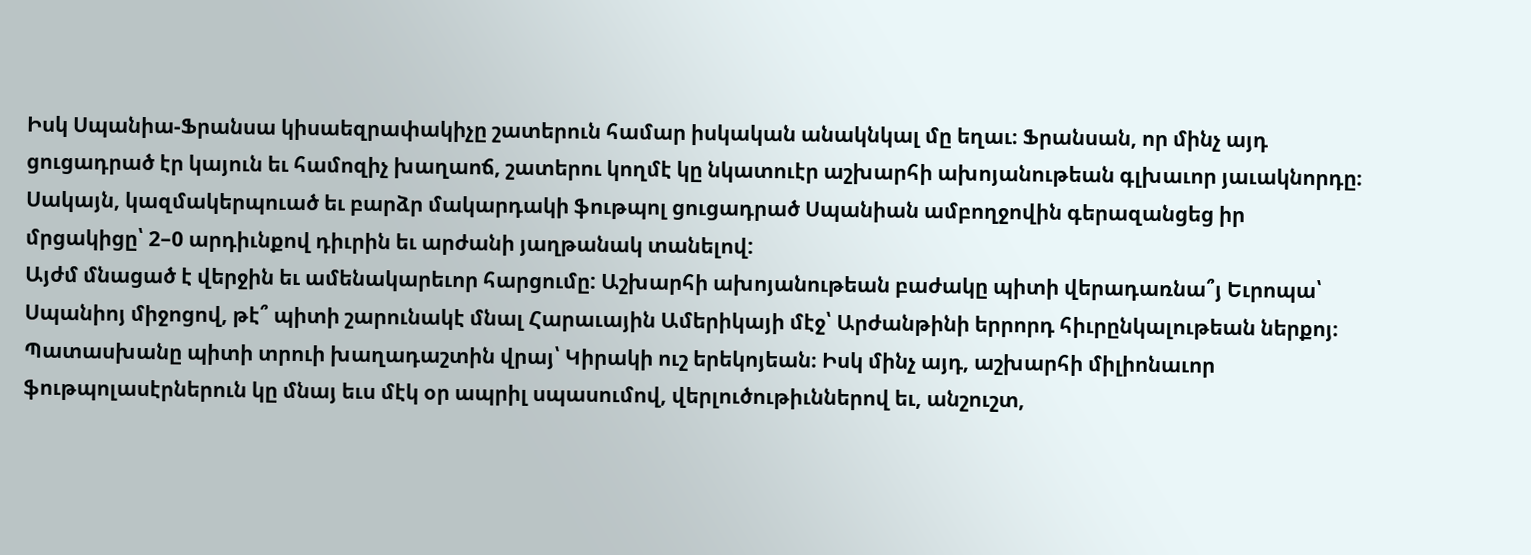Իսկ Սպանիա-Ֆրանսա կիսաեզրափակիչը շատերուն համար իսկական անակնկալ մը եղաւ։ Ֆրանսան, որ մինչ այդ ցուցադրած էր կայուն եւ համոզիչ խաղաոճ, շատերու կողմէ կը նկատուէր աշխարհի ախոյանութեան գլխաւոր յաւակնորդը։ Սակայն, կազմակերպուած եւ բարձր մակարդակի ֆութպոլ ցուցադրած Սպանիան ամբողջովին գերազանցեց իր մրցակիցը՝ 2–0 արդիւնքով դիւրին եւ արժանի յաղթանակ տանելով:
Այժմ մնացած է վերջին եւ ամենակարեւոր հարցումը: Աշխարհի ախոյանութեան բաժակը պիտի վերադառնա՞յ Եւրոպա՝ Սպանիոյ միջոցով, թէ՞ պիտի շարունակէ մնալ Հարաւային Ամերիկայի մէջ՝ Արժանթինի երրորդ հիւրընկալութեան ներքոյ։
Պատասխանը պիտի տրուի խաղադաշտին վրայ՝ Կիրակի ուշ երեկոյեան։ Իսկ մինչ այդ, աշխարհի միլիոնաւոր ֆութպոլասէրներուն կը մնայ եւս մէկ օր ապրիլ սպասումով, վերլուծութիւններով եւ, անշուշտ,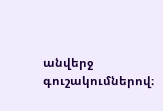անվերջ գուշակումներով։